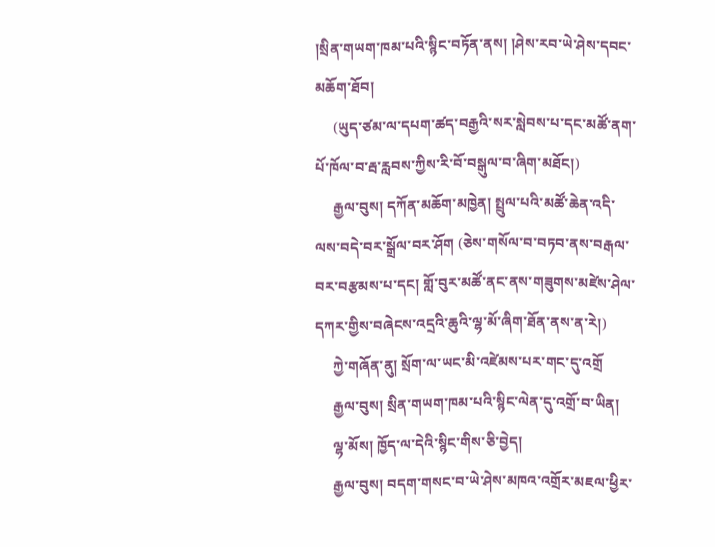།སྲིན་གཡག་ཁམ་པའི་སྙིང་བཏོན་ནས། །ཤེས་རབ་ཡེ་ཤེས་དབང་མཆོག་ཐོབ།
     (ཡུད་ཙམ་ལ་དཔག་ཚད་བརྒྱའི་སར་སླེབས་པ་དང་མཚོ་ནག་པོ་ཁོལ་བ་རྦ་རླབས་ཀྱིས་རི་བོ་བསྒུལ་བ་ཞིག་མཐོང།)
     རྒྱལ་བུས། དཀོན་མཆོག་མཁྱེན། སྤྲུལ་པའི་མཚོ་ཆེན་འདི་ལས་བདེ་བར་སྒྲོལ་བར་ཤོག (ཅེས་གསོལ་བ་བཏབ་ནས་བརྒལ་བར་བརྩམས་པ་དང། གློ་བུར་མཚོ་ནང་ནས་གཟུགས་མཛེས་ཤེལ་དཀར་གྱིས་བཞེངས་འདྲའི་ཆུའི་ལྷ་མོ་ཞིག་ཐོན་ནས་ན་རེ།)
     ཀྱེ་གཞོན་ནུ། སྲོག་ལ་ཡང་མི་འཛེམས་པར་གང་དུ་འགྲོ
     རྒྱལ་བུས། སྲིན་གཡག་ཁམ་པའི་སྙིང་ལེན་དུ་འགྲོ་བ་ཡིན།
     ལྷ་མོས། ཁྱོད་ལ་དེའི་སྙིང་གིས་ཅི་བྱེད།
     རྒྱལ་བུས། བདག་གསང་བ་ཡེ་ཤེས་མཁའ་འགྲོར་མཇལ་ཕྱིར་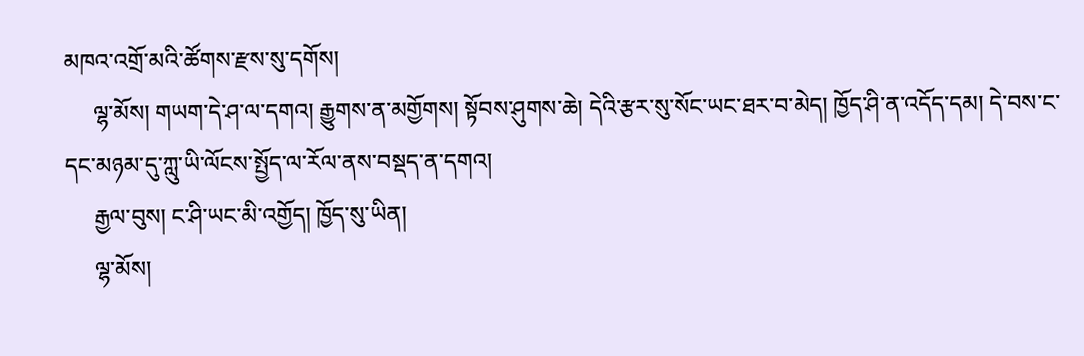མཁའ་འགྲོ་མའི་ཚོགས་རྫས་སུ་དགོས།
     ལྷ་མོས། གཡག་དེ་ཤ་ལ་དགའ། རྒྱུགས་ན་མགྱོགས། སྟོབས་ཤུགས་ཆེ། དེའི་རྩར་སུ་སོང་ཡང་ཐར་བ་མེད། ཁྱོད་ཤི་ན་འདོད་དམ། དེ་བས་ང་དང་མཉམ་དུ་ཀླུ་ཡི་ལོངས་སྤྱོད་ལ་རོལ་ནས་བསྡད་ན་དགའ།
     རྒྱལ་བུས། ང་ཤི་ཡང་མི་འགྱོད། ཁྱོད་སུ་ཡིན།
     ལྷ་མོས།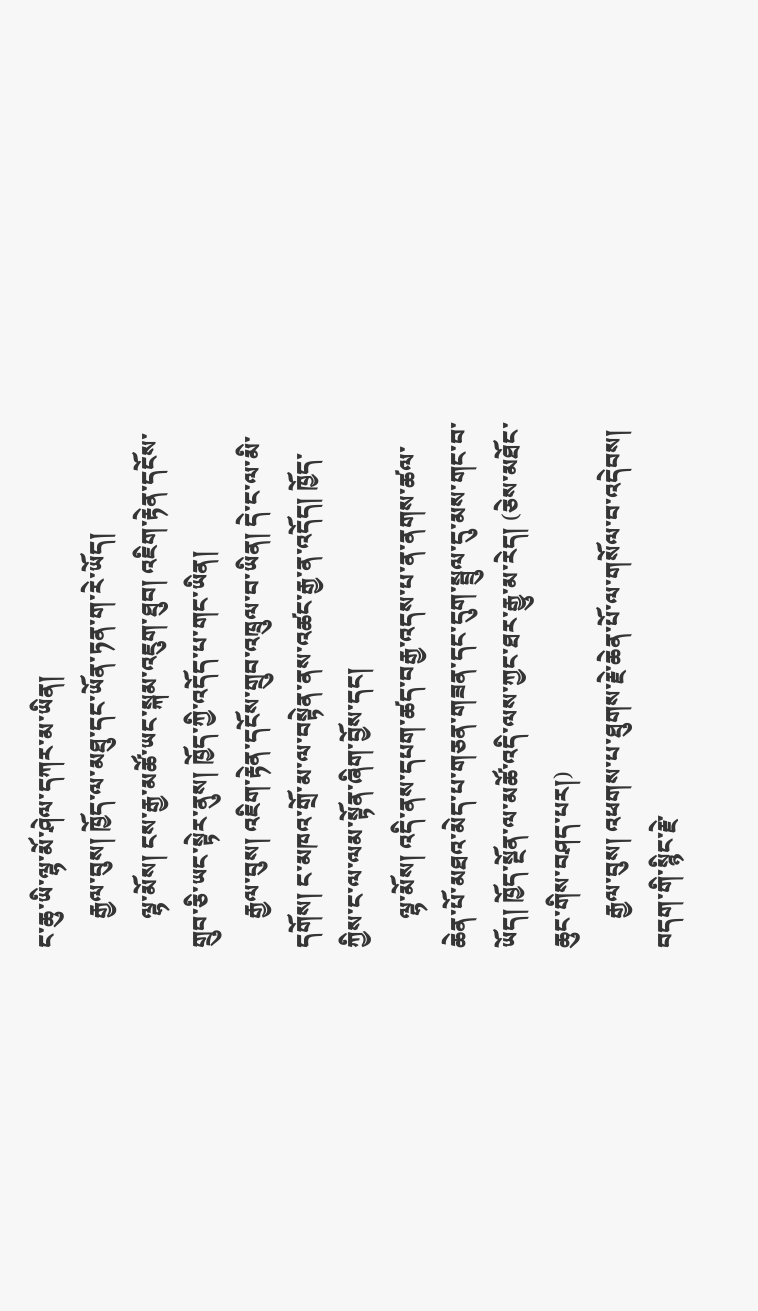ང་ཆུ་ཡི་ལྷ་མོ་ཤེལ་དཀར་མ་ཡིན།
     རྒྱལ་བུས། ཁྱོད་ལ་མཐུ་དང་ཡོན་ཏན་ག་རེ་ཡོད།
     ལྷ་མོས། ངས་རྒྱ་མཚོ་ཡང་སྐམ་འཇུག་ཐུབ། འཇིག་རྟེན་དངོས་གྲུབ་ཅི་ཡང་སྟེར་ནུས། ཁྱོད་ཀྱི་འདོད་པ་གང་ཡིན།
     རྒྱལ་བུས། འཇིག་རྟེན་དངོས་གྲུབ་འཁྲུལ་བ་ཡིན། དེ་ང་ལ་མི་དགོས། ང་མཁའ་གྲོ་མ་ལ་བསྟེན་ནས་འཚང་རྒྱ་ན་འདོད། ཁྱོད་ཀྱིས་ང་ལ་ལམ་སྟོན་ཞིག་བྱོས་དང།
     ལྷ་མོས། འདི་ནས་དཔག་ཚད་བརྒྱ་འདས་པ་ན་ནགས་ཚལ་ཆེན་པོ་མཐའ་མེད་པ་གཅན་གཟན་དང་དུག་སྦྲུལ་དུ་མས་གང་བ་ཡོད། ཁྱོད་སྔོན་ལ་མཚོ་འདི་ལས་ཀྱང་ཐར་རྒྱུ་མ་རེད། (ཅེས་མཐོང་ཆུང་གིས་བཤད་པར།)
     རྒྱལ་བུས། འཕགས་པ་ཐུགས་རྗེ་ཆེན་པོ་ལ་གསོལ་བ་འདེབས། བདག་གི་སྙིང་རྗེ་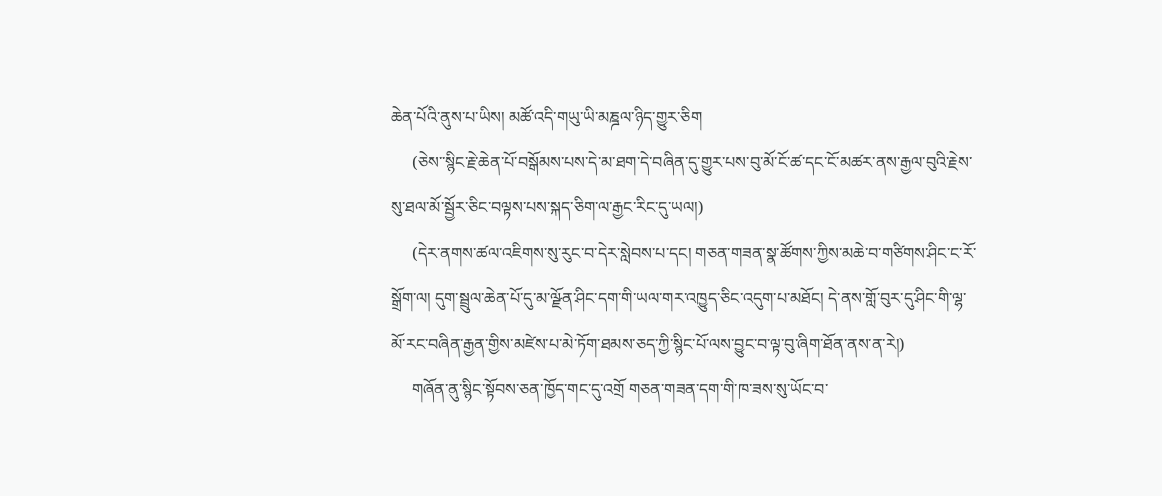ཆེན་པོའི་ནུས་པ་ཡིས། མཚོ་འདི་གཡུ་ཡི་མཎྜལ་ཉིད་གྱུར་ཅིག
     (ཅེས་་སྙིང་རྗེ་ཆེན་པོ་བསྒོམས་པས་དེ་མ་ཐག་དེ་བཞིན་དུ་གྱུར་པས་བུ་མོ་ངོ་ཚ་དང་ངོ་མཚར་ནས་རྒྱལ་བུའི་རྗེས་སུ་ཐལ་མོ་སྦྱོར་ཅིང་བལྟས་པས་སྐད་ཅིག་ལ་རྒྱང་རིང་དུ་ཡལ།)
     (དེར་ནགས་ཚལ་འཇིགས་སུ་རུང་བ་དེར་སླེབས་པ་དང། གཅན་གཟན་སྣ་ཚོགས་ཀྱིས་མཆེ་བ་གཙིགས་ཤིང་ང་རོ་སྒྲོག་ལ། དུག་སྦྲུལ་ཆེན་པོ་དུ་མ་ལྫོན་ཤིང་དག་གི་ཡལ་གར་འཁྱུད་ཅིང་འདུག་པ་མཐོང། དེ་ནས་གློ་བུར་དུ་ཤིང་གི་ལྷ་མོ་རང་བཞིན་རྒྱན་གྱིས་མཛེས་པ་མེ་ཏོག་ཐམས་ཅད་ཀྱི་སྙིང་པོ་ལས་བྱུང་བ་ལྟ་བུ་ཞིག་ཐོན་ནས་ན་རེ།)
     གཞོན་ནུ་སྙིང་སྟོབས་ཅན་ཁྱོད་གང་དུ་འགྲོ གཅན་གཟན་དག་གི་ཁ་ཟས་སུ་ཡོང་བ་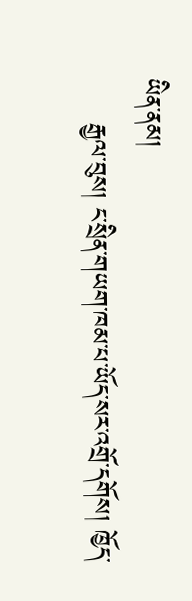ཡིན་ནམ།
     རྒྱལ་བུས། ང་སྲིན་གཡག་ཁམ་པ་ཡོད་སར་འགྲོ་དགོས། ཁྱོད་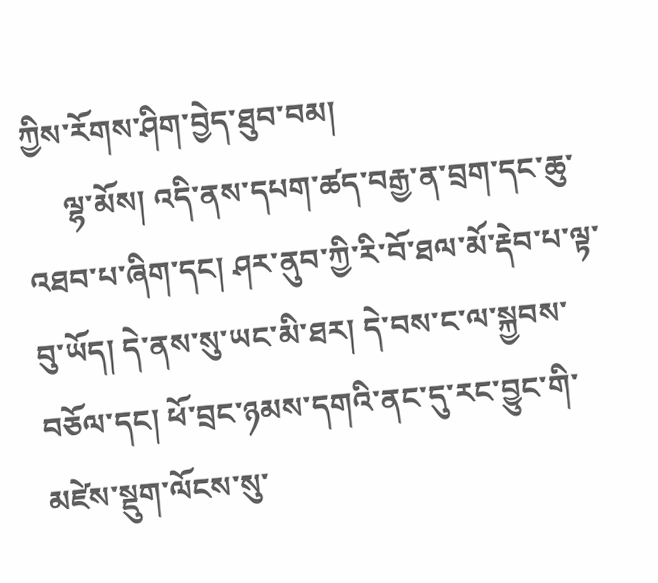ཀྱིས་རོགས་ཤིག་བྱེད་ཐུབ་བམ།
     ལྷ་མོས། འདི་ནས་དཔག་ཚད་བརྒྱ་ན་བྲག་དང་ཆུ་འཐབ་པ་ཞིག་དང། ཤར་ནུབ་ཀྱི་རི་བོ་ཐལ་མོ་རྡེབ་པ་ལྟ་བུ་ཡོད། དེ་ནས་སུ་ཡང་མི་ཐར། དེ་བས་ང་ལ་སྐྱབས་བཅོལ་དང། ཕོ་བྲང་ཉམས་དགའི་ནང་དུ་རང་བྱུང་གི་མཛེས་སྡུག་ལོངས་སུ་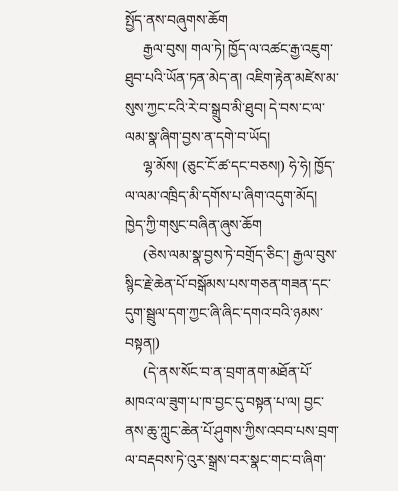སྤྱོད་ནས་བཞུགས་ཆོག
     རྒྱལ་བུས། གལ་ཏེ། ཁྱོད་ལ་འཚང་རྒྱ་འཇུག་ཐུབ་པའི་ཡོན་ཏན་མེད་ན། འཇིག་རྟེན་མཛེས་མ་སུས་ཀྱང་ངའི་རེ་བ་སྒྲུབ་མི་ཐུབ། དེ་བས་ང་ལ་ལམ་སྣ་ཞིག་བྱས་ན་དགེ་བ་ཡོད།
     ལྷ་མོས། (ཅུང་ངོ་ཚ་དང་བཅས།) ཧེ་ཧེ། ཁྱོད་ལ་ལམ་འཁྲིད་མི་དགོས་པ་ཞིག་འདུག་མོད། ཁྱེད་ཀྱི་གསུང་བཞིན་ཞུས་ཆོག
     (ཅེས་ལམ་སྣ་བྱས་ཏེ་བགྲོད་ཅིང་། རྒྱལ་བུས་སྙིང་རྗེ་ཆེན་པོ་བསྒོམས་པས་གཅན་གཟན་དང་དུག་སྦྲུལ་དག་ཀྱང་ཞི་ཞིང་དགའ་བའི་ཉམས་བསྟན།)
     (དེ་ནས་སོང་བ་ན་བྲག་ནག་མཐོན་པོ་མཁའ་ལ་ཟུག་པ་ཁ་བྱང་དུ་བསྟན་པ་ལ། བྱང་ནས་ཆུ་ཀླུང་ཆེན་པོ་ཤུགས་ཀྱིས་འབབ་པས་བྲག་ལ་བརྡབས་ཏེ་འུར་སྒྲས་བར་སྣང་གང་བ་ཞིག་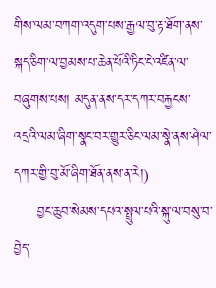གིས་ལམ་བཀག་འདུག་པས་རྒྱལ་བུ་རྟ་ཐོག་ནས་སྐད་ཅིག་ལ་བྱམས་པ་ཆེན་པོའི་ཏིང་ངེ་འཛིན་ལ་བཞུགས་པས། མདུན་ནས་དར་དཀར་བརྐྱངས་འདྲའི་ལམ་ཞིག་སྣང་བར་གྱུར་ཅིང་ལམ་སྣེ་ནས་ཤེལ་དཀར་གྱི་བུ་མོ་ཞིག་ཐོན་ནས་ན་རེ།)
     བྱང་ཆུབ་སེམས་དཔའ་སྤྲུལ་པའི་སྐུ་ལ་བསུ་བ་བྱེད་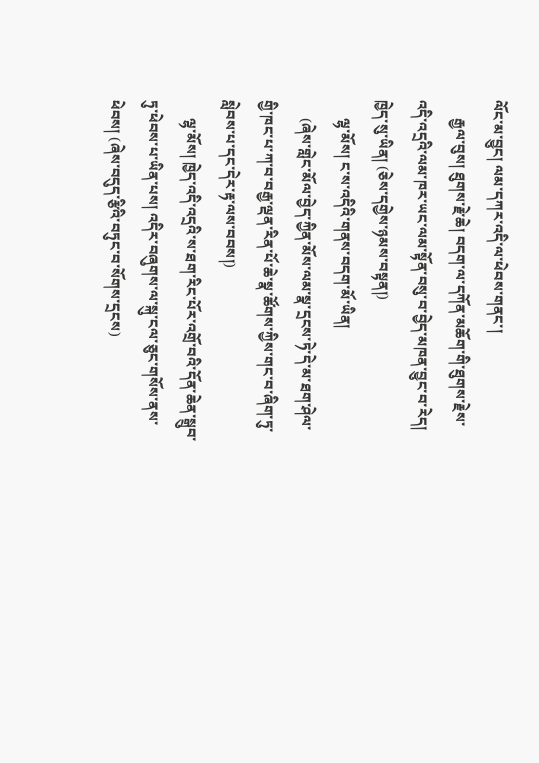ལོང་མ་བྱུང། ལམ་དཀར་འདི་ལ་ཕེབས་གནང་།
     རྒྱལ་བུས། ཐུགས་རྗེ་ཆེ། བདག་ལ་དཀོན་མཆོག་གི་ཐུགས་རྗེས་འདི་འདྲའི་ལམ་ཁར་ཡང་ལམ་སྟོན་བསུ་བ་བྱེད་མཁན་བྱུང་བ་རེད། ཁྱེད་སུ་ཡིན། (ཅེས་དགྱེས་ཉམས་བསྟན།)
     ལྷ་མོས། ང་ས་འདིའི་གནས་བདག་མོ་ཡིན།
     (ཞེས་གླེང་མོལ་བྱེད་ཀྱིན་མོས་ལམ་སྣ་དྲངས་ཏེ་དེ་མ་ཐག་ཤེལ་གྱི་ཁང་པ་ཀ་བ་བརྒྱ་ལྡན་རིན་པོ་ཆེ་སྣ་ཚོགས་ཀྱིས་གང་བ་ཞིག་ཏུ་སླེབས་པ་དང་དེར་རྟ་ལས་བབས།)
     ལྷ་མོས། ཁྱེད་འདི་འདྲའི་ས་ཐག་རིང་པོར་འགྲོ་བའི་དོན་ཆེན་སྒྲུབ་ཏུ་ཕེབས་པ་ཡིན་པས། འདིར་བཞུགས་ལ་སྐུ་ངལ་ཅུང་གསོས་ནས་ཕེབས། (ཞེས་བདུད་རྩིའི་བཏུང་བ་སོགས་དྲངས)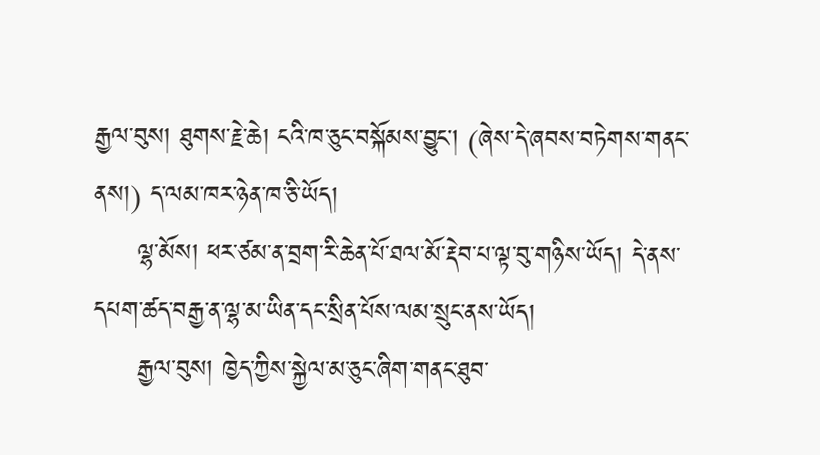རྒྱལ་བུས། ཐུགས་རྗེ་ཆེ། ངའི་ཁ་ཅུང་བསྐོམས་བྱུང། (ཞེས་དེ་ཞབས་བཏེགས་གནང་ནས།) ད་ལམ་ཁར་ཉེན་ཁ་ཅི་ཡོད།
     ལྷ་མོས། ཕར་ཙམ་ན་བྲག་རི་ཆེན་པོ་ཐལ་མོ་རྡེབ་པ་ལྟ་བུ་གཉིས་ཡོད། དེ་ནས་དཔག་ཚད་བརྒྱ་ན་ལྷ་མ་ཡིན་དང་སྲིན་པོས་ལམ་སྲུང་ནས་ཡོད།
     རྒྱལ་བུས། ཁྱེད་ཀྱིས་སྐྱེལ་མ་ཅུང་ཞིག་གནང་ཐུབ་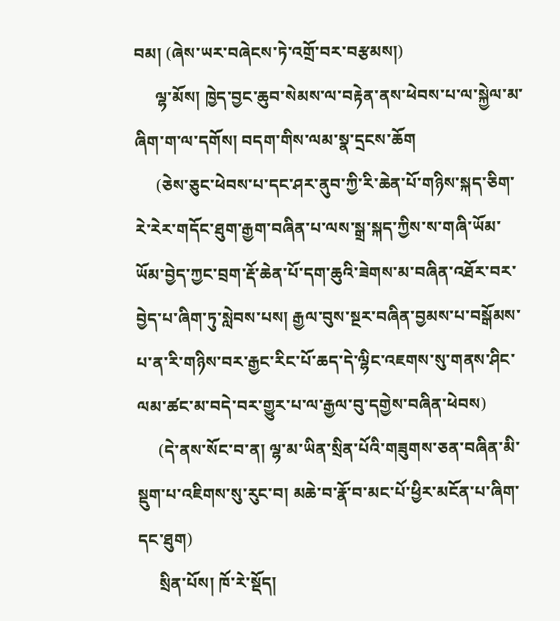བམ། (ཞེས་ཡར་བཞེངས་ཏེ་འགྲོ་བར་བརྩམས།)
     ལྷ་མོས། ཁྱེད་བྱང་ཆུབ་སེམས་ལ་བརྟེན་ནས་ཕེབས་པ་ལ་སྐྱེལ་མ་ཞིག་ག་ལ་དགོས། བདག་གིས་ལམ་སྣ་དྲངས་ཆོག
     (ཅེས་ཅུང་ཕེབས་པ་དང་ཤར་ནུབ་ཀྱི་རི་ཆེན་པོ་གཉིས་སྐད་ཅིག་རེ་རེར་གདོང་ཐུག་རྒྱག་བཞིན་པ་ལས་སྒྲ་སྐད་ཀྱིས་ས་གཞི་ཡོམ་ཡོམ་བྱེད་ཀྱང་བྲག་རྡོ་ཆེན་པོ་དག་ཆུའི་ཟེགས་མ་བཞིན་འཐོར་བར་བྱེད་པ་ཞིག་ཏུ་སླེབས་པས། རྒྱལ་བུས་སྔར་བཞིན་བྱམས་པ་བསྒོམས་པ་ན་རི་གཉིས་བར་རྒྱང་རིང་པོ་ཆད་དེ་ལྷིང་འཇགས་སུ་གནས་ཤིང་ལམ་ཚང་མ་བདེ་བར་གྱུར་པ་ལ་རྒྱལ་བུ་དགྱེས་བཞིན་ཕེབས)
     (དེ་ནས་སོང་བ་ན། ལྷ་མ་ཡིན་སྲིན་པོའི་གཟུགས་ཅན་བཞིན་མི་སྡུག་པ་འཇིགས་སུ་རུང་བ། མཆེ་བ་རྣོ་བ་མང་པོ་ཕྱིར་མངོན་པ་ཞིག་དང་ཐུག)
     སྲིན་པོས། ཁོ་རེ་སྡོད།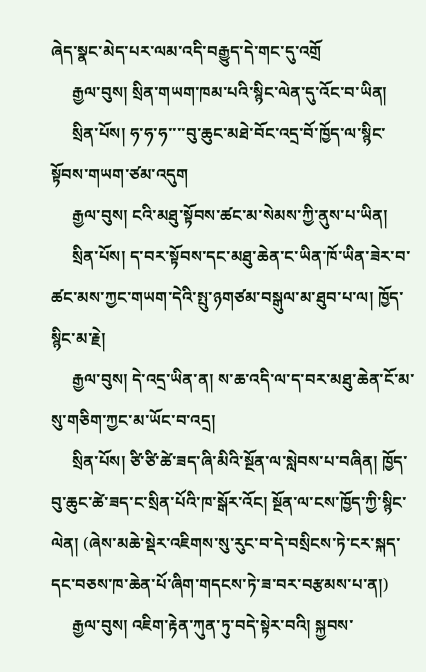ཞེད་སྣང་མེད་པར་ལམ་འདི་བརྒྱུད་དེ་གང་དུ་འགྲོ
     རྒྱལ་བུས། སྲིན་གཡག་ཁམ་པའི་སྙིང་ལེན་དུ་འོང་བ་ཡིན།
     སྲིན་པོས། ཧ་ཧ་ཧ་་་་བུ་ཆུང་མཐེ་བོང་འདྲ་བོ་ཁྱོད་ལ་སྙིང་སྟོབས་གཡག་ཙམ་འདུག
     རྒྱལ་བུས། ངའི་མཐུ་སྟོབས་ཚང་མ་སེམས་ཀྱི་ནུས་པ་ཡིན།
     སྲིན་པོས། ད་བར་སྟོབས་དང་མཐུ་ཆེན་ང་ཡིན་ཁོ་ཡིན་ཟེར་བ་ཚང་མས་ཀྱང་གཡག་དེའི་སྤུ་ཉགཙམ་བསྒུལ་མ་ཐུབ་པ་ལ། ཁྱོད་སྙིང་མ་རྗེ།
     རྒྱལ་བུས། དེ་འདྲ་ཡིན་ན། ས་ཆ་འདི་ལ་ད་བར་མཐུ་ཆེན་ངོ་མ་སུ་གཅིག་ཀྱང་མ་ཡོང་བ་འདྲ།
     སྲིན་པོས། ཙི་ཙི་ཚེ་ཟད་ཞི་མིའི་སྔོན་ལ་སླེབས་པ་བཞིན། ཁྱོད་བུ་ཆུང་ཚེ་ཟད་ང་སྲིན་པོའི་ཁ་སྒོར་འོང། སྔོན་ལ་ངས་ཁྱོད་ཀྱི་སྙིང་ལེན། (ཞེས་མཆེ་སྡེར་འཇིགས་སུ་རུང་བ་དེ་བསྲིངས་ཏེ་ངར་སྐད་དང་བཅས་ཁ་ཆེན་པོ་ཞིག་གདངས་ཏེ་ཟ་བར་བརྩམས་པ་ན།)
     རྒྱལ་བུས། འཇིག་རྟེན་ཀུན་ཏུ་བདེ་སྟེར་བའི། སྐྱབས་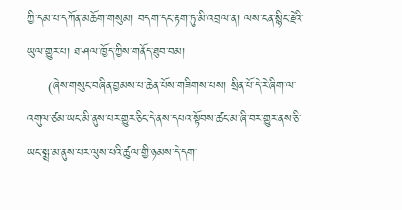ཀྱི་དམ་པ་དཀོན་མཆོག་གསུམ། བདག་དང་རྟག་ཏུ་མི་འབྲལ་ན། ལས་ངན་སྙིང་རྗེའི་ཡུལ་གྱུར་པ། ཐ་ཤལ་ཁྱོད་ཀྱིས་གནོད་ཐུབ་བམ།
     (ཞེས་གསུང་བཞིན་བྱམས་པ་ཆེན་པོས་གཟིགས་པས། སྲིན་པོ་དེ་རེ་ཞིག་ལ་འགུལ་ཙམ་ཡང་མི་ནུས་པར་གྱུར་ཅིང་དེ་ནས་དཔའ་སྟོབས་ཚང་མ་ཞི་བར་གྱུར་ནས་ཅི་ཡང་སྨྲ་མ་ནུས་པར་ལུས་པའི་ཚུལ་གྱི་ཉམས་དེ་དག་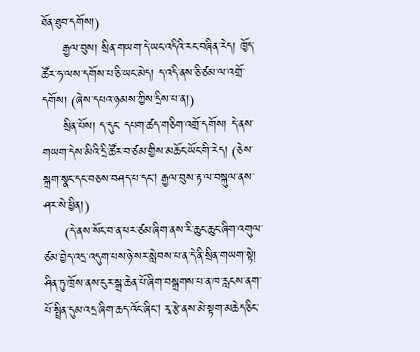ཐོན་ཐུབ་དགོས།)
     རྒྱལ་བུས། སྲིན་གཡག་དེ་ཡང་འདིའི་རང་བཞིན་རེད། ཁྱོད་ཚོར་ཧ་ལས་དགོས་པ་ཅི་ཡང་མེད། ད་འདི་ནས་ཅི་ཙམ་ལ་འགྲོ་དགོས། (ཞེས་དཔའ་ཉམས་ཀྱིས་དྲིས་པ་ན།)
     སྲིན་པོས། ད་དུང་ དཔག་ཚད་གཅིག་འགྲོ་དགོས། དེ་ནས་གཡག་དེས་མིའི་དྲི་ཚོར་བ་ཙམ་གྱིས་མཆོང་ཡོང་གི་རེད། (ཅེས་སྐྲག་སྣང་དང་བཅས་བཤད་པ་དང། རྒྱལ་བུས་རྟ་ལ་བསྐུལ་ནས་ཤར་སེ་ཕྱིན།)
     (དེ་ནས་སོང་བ་ན་ཕར་ཙམ་ཞིག་ནས་རི་ཆུང་ཆུང་ཞིག་འགུལ་ཙམ་བྱེད་འདྲ་འདུག་པས་ཉེ་སར་སླེབས་པ་ན་དེ་ནི་སྲིན་གཡག་སྟེ། ཤིན་ཏུ་ཁྲོས་ནས་ངུར་སྒྲ་ཆེན་པོ་ཞིག་བསྒྲགས་པ་ན་ཁ་རླངས་ནག་པོ་སྤྲིན་དུམ་འདྲ་ཞིག་ཆད་འོང་ཞིང། རྭ་རྩེ་ནས་མེ་སྟག་མཆེད་ཅིང་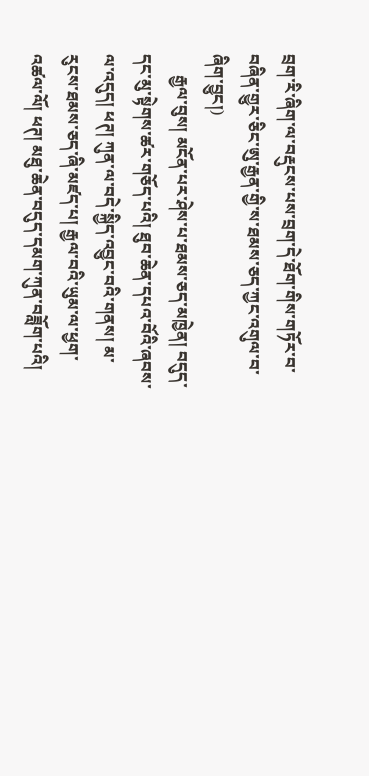བྲག་རི་ཞིག་ལ་བརྡུངས་པས་བྲག་དེ་ཐོག་གིས་གཏོར་བ་བཞིན་གྱུར་ཅིང་ཨུ་རྒྱན་གྱི་ས་ཐམས་ཅད་ཀྱང་འགུལ་བ་ཞིག་བྱུང།)
     རྒྱལ་བུས། མངོན་པར་ཤེས་པ་ཐམས་ཅད་མཁྱེན། བདུད་དང་མུ་སྟེགས་ཚར་གཅོད་པའི། ཐུབ་ཆེན་དཔའ་བོའི་ཞབས་ལ་འདུད། ཕཊ། ཀུན་ལ་བདེ་སྐྱིད་འབྱུང་བའི་གནས། མ་རུངས་ཐམས་ཅད་ཞི་མཛད་པ། རྒྱལ་བའི་ཡུམ་ལ་ཕྱག་འཚལ་ལོ། ཕཊ། མཐུ་ཆེན་བདུད་དམག་ཀུན་བཟློག་པའི།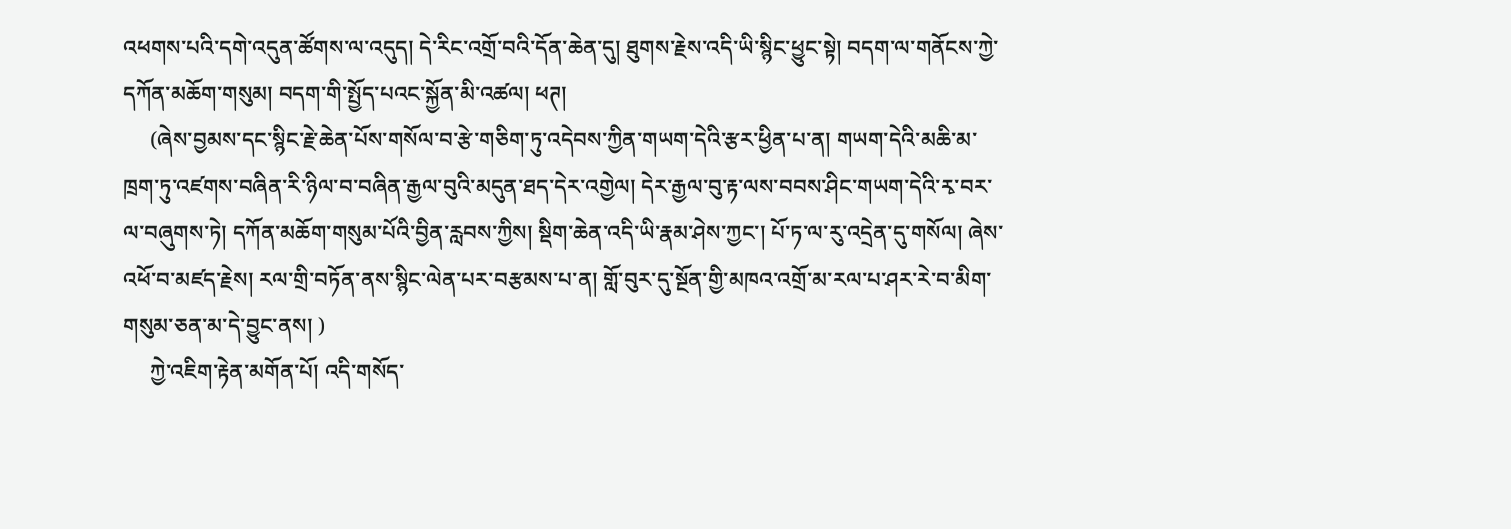འཕགས་པའི་དགེ་འདུན་ཚོགས་ལ་འདུད། དེ་རིང་འགྲོ་བའི་དོན་ཆེན་དུ། ཐུགས་རྗེས་འདི་ཡི་སྙིང་ཕྱུང་སྟེ། བདག་ལ་གནོངས་ཀྱེ་དཀོན་མཆོག་གསུམ། བདག་གི་སྤྱོད་པའང་སྐྱོན་མི་འཚལ། ཕཊ།
     (ཞེས་བྱམས་དང་སྙིང་རྗེ་ཆེན་པོས་གསོལ་བ་རྩེ་གཅིག་ཏུ་འདེབས་ཀྱིན་གཡག་དེའི་རྩར་ཕྱིན་པ་ན། གཡག་དེའི་མཆི་མ་ཁྲག་ཏུ་འཛགས་བཞིན་རི་ཉིལ་བ་བཞིན་རྒྱལ་བུའི་མདུན་ཐད་དེར་འགྱེལ། དེར་རྒྱལ་བུ་རྟ་ལས་བབས་ཤིང་གཡག་དེའི་རྭ་བར་ལ་བཞུགས་ཏེ། དཀོན་མཆོག་གསུམ་པོའི་བྱིན་རླབས་ཀྱིས། སྡིག་ཆེན་འདི་ཡི་རྣམ་ཤེས་ཀྱང་། པོ་ཏ་ལ་རུ་འདྲེན་དུ་གསོལ། ཞེས་འཕོ་བ་མཛད་རྗེས། རལ་གྲི་བཏོན་ནས་སྙིང་ལེན་པར་བརྩམས་པ་ན། གློ་བུར་དུ་སྔོན་གྱི་མཁའ་འགྲོ་མ་རལ་པ་ཤར་རེ་བ་མིག་གསུམ་ཅན་མ་དེ་བྱུང་ནས། )
     ཀྱེ་འཇིག་རྟེན་མགོན་པོ། འདི་གསོད་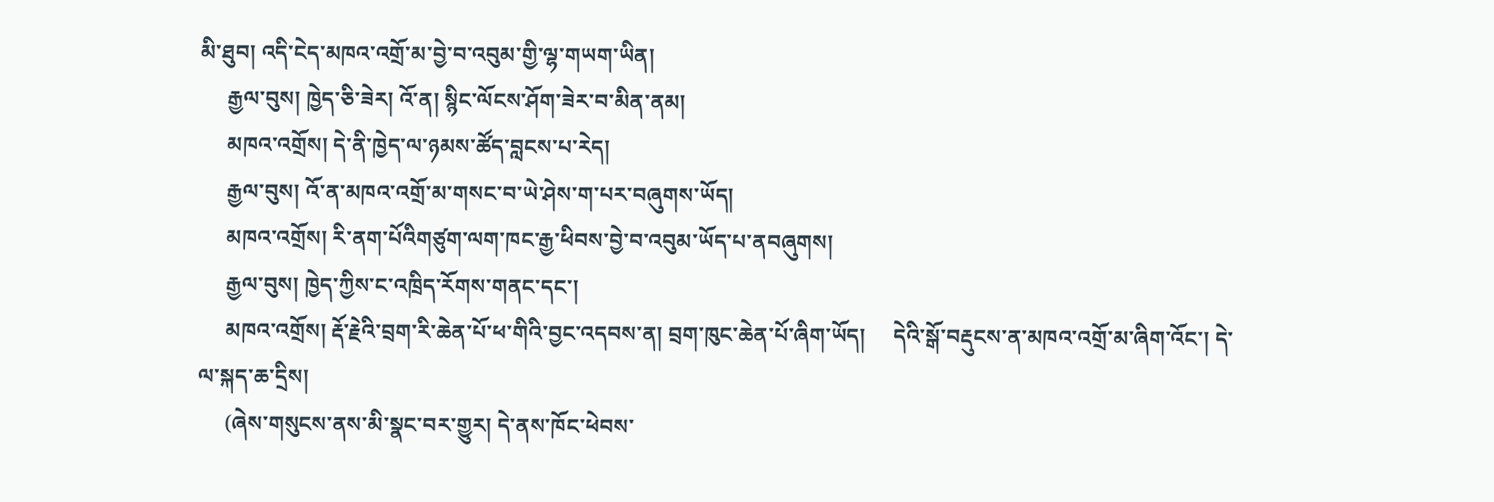མི་ཐུབ། འདི་ངེད་མཁའ་འགྲོ་མ་བྱེ་བ་འབུམ་གྱི་ལྷ་གཡག་ཡིན།
     རྒྱལ་བུས། ཁྱེད་ཅི་ཟེར། འོ་ན། སྙིང་ལོངས་ཤོག་ཟེར་བ་མིན་ནམ།
     མཁའ་འགྲོས། དེ་ནི་ཁྱེད་ལ་ཉམས་ཚོད་བླངས་པ་རེད།
     རྒྱལ་བུས། འོ་ན་མཁའ་འགྲོ་མ་གསང་བ་ཡེ་ཤེས་ག་པར་བཞུགས་ཡོད།
     མཁའ་འགྲོས། རི་ནག་པོའིགཙུག་ལག་ཁང་རྒྱ་ཕིབས་བྱེ་བ་འབུམ་ཡོད་པ་ནབཞུགས།
     རྒྱལ་བུས། ཁྱེད་ཀྱིས་ང་འཁྲིད་རོགས་གནང་དང་།
     མཁའ་འགྲོས། རྡོ་རྗེའི་བྲག་རི་ཆེན་པོ་ཕ་གིའི་བྱང་འདབས་ན། བྲག་ཁུང་ཆེན་པོ་ཞིག་ཡོད།     དེའི་སྒོ་བརྡུངས་ན་མཁའ་འགྲོ་མ་ཞིག་འོང་། དེ་ལ་སྐད་ཆ་དྲིས།
     (ཞེས་གསུངས་ནས་མི་སྣང་བར་གྱུར། དེ་ནས་ཁོང་ཕེབས་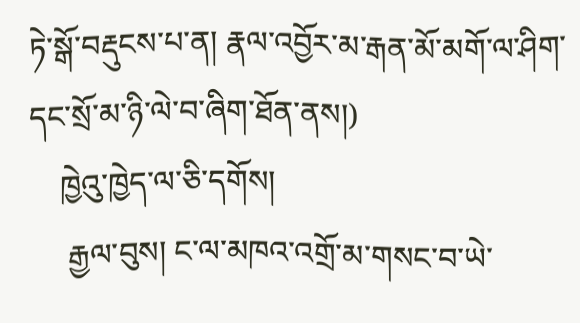ཏེ་སྒོ་བརྡུངས་པ་ན། རྣལ་འབྱོར་མ་རྒན་མོ་མགོ་ལ་ཤིག་དང་སྲོ་མ་ཉི་ལེ་བ་ཞིག་ཐོན་ནས།)
    ཁྱེའུ་ཁྱེད་ལ་ཅི་དགོས།
     རྒྱལ་བུས། ང་ལ་མཁའ་འགྲོ་མ་གསང་བ་ཡེ་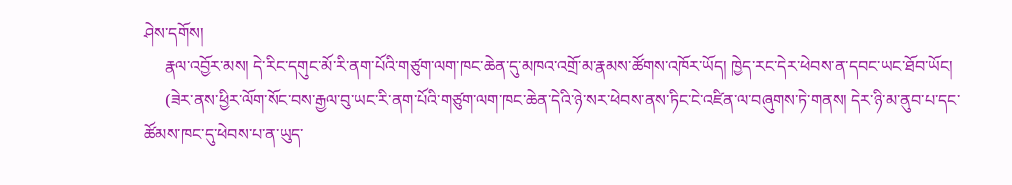ཤེས་དགོས།
     རྣལ་འབྱོར་མས། དེ་རིང་དགུང་མོ་རི་ནག་པོའི་གཙུག་ལག་ཁང་ཆེན་དུ་མཁའ་འགྲོ་མ་རྣམས་ཚོགས་འཁོར་ཡོད། ཁྱེད་རང་དེར་ཕེབས་ན་དབང་ཡང་ཐོབ་ཡོང།
     (ཟེར་ནས་ཕྱིར་ལོག་སོང་བས་རྒྱལ་བུ་ཡང་རི་ནག་པོའི་གཙུག་ལག་ཁང་ཆེན་དེའི་ཉེ་སར་ཕེབས་ནས་ཏིང་ངེ་འཛིན་ལ་བཞུགས་ཏེ་གནས། དེར་ཉི་མ་ནུབ་པ་དང་ཚོམས་ཁང་དུ་ཕེབས་པ་ན་ཡུད་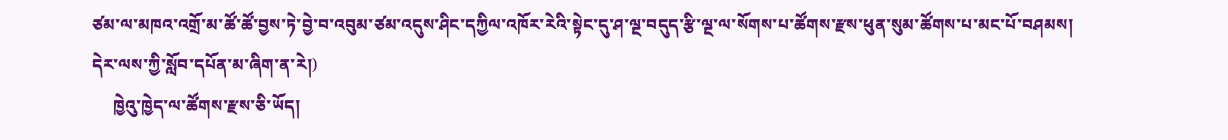ཙམ་ལ་མཁའ་འགྲོ་མ་ཚོ་ཚོ་བྱས་ཏེ་བྱེ་བ་འབུམ་ཙམ་འདུས་ཤིང་དཀྱིལ་འཁོར་རེའི་སྟེང་དུ་ཤ་ལྔ་བདུད་རྩི་ལྔ་ལ་སོགས་པ་ཚོགས་རྫས་ཕུན་སུམ་ཚོགས་པ་མང་པོ་བཤམས། དེར་ལས་ཀྱི་སློབ་དཔོན་མ་ཞིག་ན་རེ།)
     ཁྱེའུ་ཁྱེད་ལ་ཚོགས་རྫས་ཅི་ཡོད།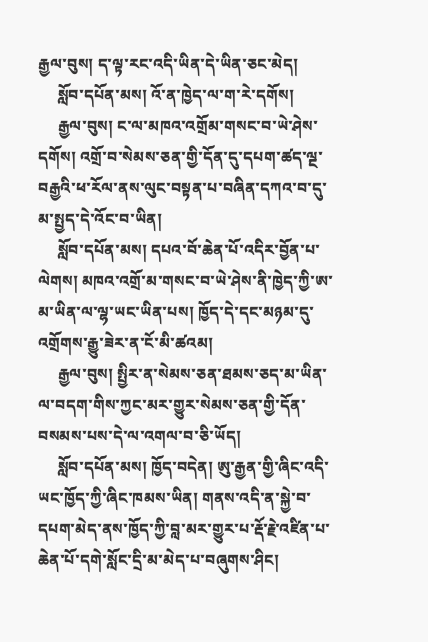རྒྱལ་བུས། ད་ལྟ་རང་འདི་ཡིན་དེ་ཡིན་ཅང་མེད།
     སློབ་དཔོན་མས། འོ་ན་ཁྱེད་ལ་ག་རེ་དགོས།
     རྒྱལ་བུས། ང་ལ་མཁའ་འགྲོམ་གསང་བ་ཡེ་ཤེས་དགོས། འགྲོ་བ་སེམས་ཅན་གྱི་དོན་དུ་དཔག་ཚད་ལྔ་བརྒྱའི་ཕ་རོལ་ནས་ལུང་བསྟན་པ་བཞིན་དཀའ་བ་དུ་མ་སྤྱད་དེ་འོང་བ་ཡིན།
     སློབ་དཔོན་མས། དཔའ་བོ་ཆེན་པོ་འདིར་བྱོན་པ་ལེགས། མཁའ་འགྲོ་མ་གསང་བ་ཡེ་ཤེས་ནི་ཁྱེད་ཀྱི་ཨ་མ་ཡིན་ལ་ལྷ་ཡང་ཡིན་པས། ཁྱོད་དེ་དང་མཉམ་དུ་འགྲོགས་རྒྱུ་ཟེར་ན་ངོ་མི་ཚའམ།
     རྒྱལ་བུས། སྤྱིར་ན་སེམས་ཅན་ཐམས་ཅད་མ་ཡིན་ལ་བདག་གིས་ཀྱང་མར་གྱུར་སེམས་ཅན་གྱི་དོན་བསམས་པས་དེ་ལ་འགལ་བ་ཅི་ཡོད།
     སློབ་དཔོན་མས། ཁྱོད་བདེན། ཨུ་རྒྱན་གྱི་ཞིང་འདི་ཡང་ཁྱོད་ཀྱི་ཞིང་ཁམས་ཡིན། གནས་འདི་ན་སྐྱེ་བ་དཔག་མེད་ནས་ཁྱོད་ཀྱི་བླ་མར་གྱུར་པ་རྡོ་རྗེ་འཛིན་པ་ཆེན་པོ་དགེ་སློང་དྲི་མ་མེད་པ་བཞུགས་ཤིང།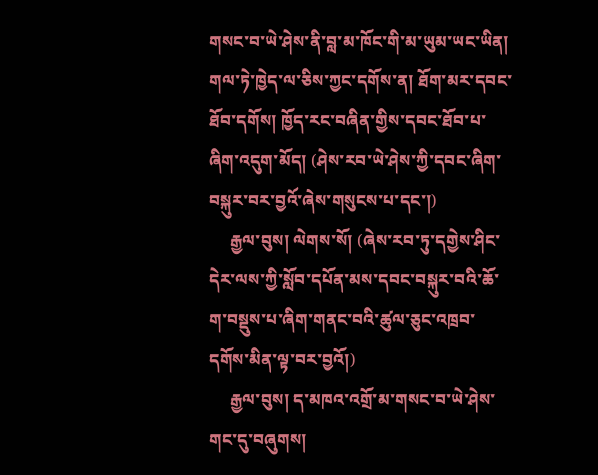གསང་བ་ཡེ་ཤེས་ནི་བླ་མ་ཁོང་གི་མ་ཡུམ་ཡང་ཡིན། གལ་ཏེ་ཁྱེད་ལ་ཅིས་ཀྱང་དགོས་ན། ཐོག་མར་དབང་ཐོབ་དགོས། ཁྱོད་རང་བཞིན་གྱིས་དབང་ཐོབ་པ་ཞིག་འདུག་མོད། (ཤེས་རབ་ཡེ་ཤེས་ཀྱི་དབང་ཞིག་བསྐུར་བར་བྱའོ་ཞེས་གསུངས་པ་དང་།)
     རྒྱལ་བུས། ལེགས་སོ། (ཞེས་རབ་ཏུ་དགྱེས་ཤིང་དེར་ལས་ཀྱི་སློབ་དཔོན་མས་དབང་བསྐུར་བའི་ཆོ་ག་བསྡུས་པ་ཞིག་གནང་བའི་ཚུལ་ཅུང་འཁྲབ་དགོས་མིན་ལྟ་བར་བྱའོ།)
     རྒྱལ་བུས། ད་མཁའ་འགྲོ་མ་གསང་བ་ཡེ་ཤེས་གང་དུ་བཞུགས།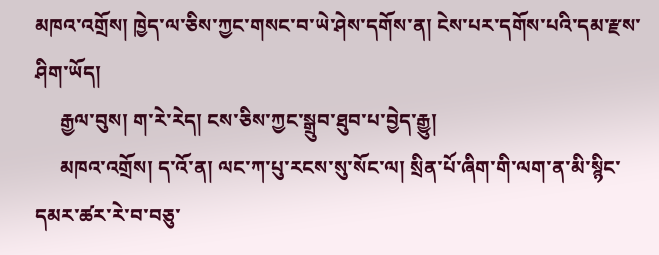མཁའ་འགྲོས། ཁྱེད་ལ་ཅིས་ཀྱང་གསང་བ་ཡེ་ཤེས་དགོས་ན། ངེས་པར་དགོས་པའི་དམ་རྫས་ཤིག་ཡོད།
     རྒྱལ་བུས། ག་རེ་རེད། ངས་ཅིས་ཀྱང་སྒྲུབ་ཐུབ་པ་བྱེད་རྒྱུ།
     མཁའ་འགྲོས། ད་འོ་ན། ལང་ཀ་པུ་རངས་སུ་སོང་ལ། སྲིན་པོ་ཞིག་གི་ལག་ན་མི་སྙིང་དམར་ཚར་རེ་བ་བཅུ་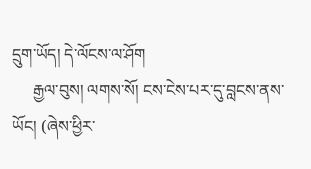དྲུག་ཡོད། དེ་ལོངས་ལ་ཤོག
     རྒྱལ་བུས། ལགས་སོ། ངས་ངེས་པར་དུ་བླངས་ནས་ཡོང། (ཞེས་ཕྱིར་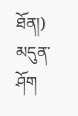ཐོན།)
མདུན་ཤོག